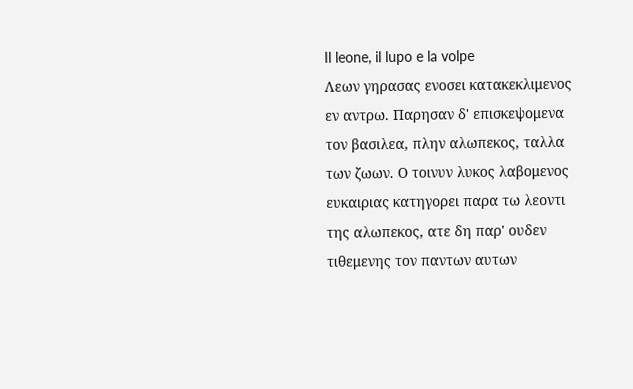Il leone, il lupo e la volpe
Λεων γηρασας ενοσει κατακεκλιμενος εν αντρω. Παρησαν δ' επισκεψομενα τον βασιλεα, πλην αλωπεκος, ταλλα των ζωων. Ο τοινυν λυκος λαβομενος ευκαιριας κατηγορει παρα τω λεοντι της αλωπεκος, ατε δη παρ' ουδεν τιθεμενης τον παντων αυτων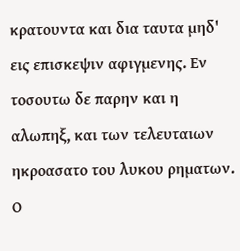κρατουντα και δια ταυτα μηδ' εις επισκεψιν αφιγμενης. Εν τοσουτω δε παρην και η αλωπηξ, και των τελευταιων ηκροασατο του λυκου ρηματων. Ο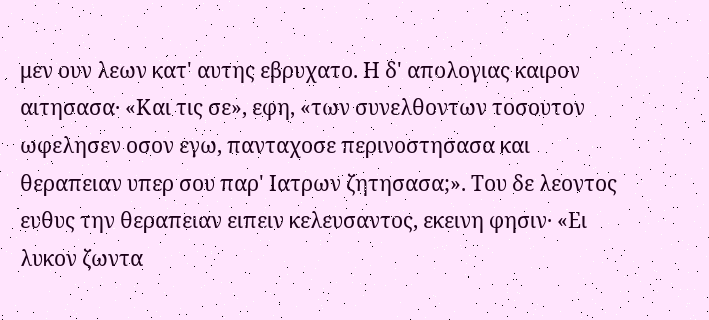μεν ουν λεων κατ' αυτης εβρυχατο. Η δ' απολογιας καιρον αιτησασα· «Και τις σε», εφη, «των συνελθοντων τοσουτον ωφελησεν οσον εγω, πανταχοσε περινοστησασα και θεραπειαν υπερ σου παρ' Ιατρων ζητησασα;». Του δε λεοντος ευθυς την θεραπειαν ειπειν κελευσαντος, εκεινη φησιν· «Ει λυκον ζωντα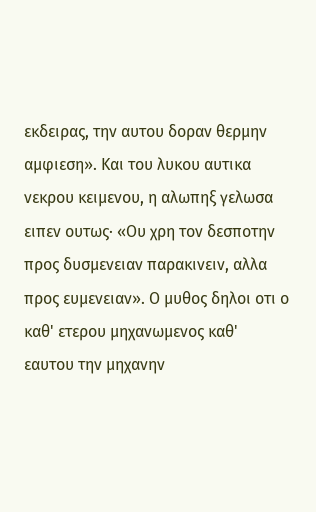εκδειρας, την αυτου δοραν θερμην αμφιεση». Και του λυκου αυτικα νεκρου κειμενου, η αλωπηξ γελωσα ειπεν ουτως· «Ου χρη τον δεσποτην προς δυσμενειαν παρακινειν, αλλα προς ευμενειαν». Ο μυθος δηλοι οτι ο καθ' ετερου μηχανωμενος καθ' εαυτου την μηχανην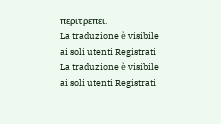περιτρεπει.
La traduzione è visibile ai soli utenti Registrati
La traduzione è visibile ai soli utenti Registrati